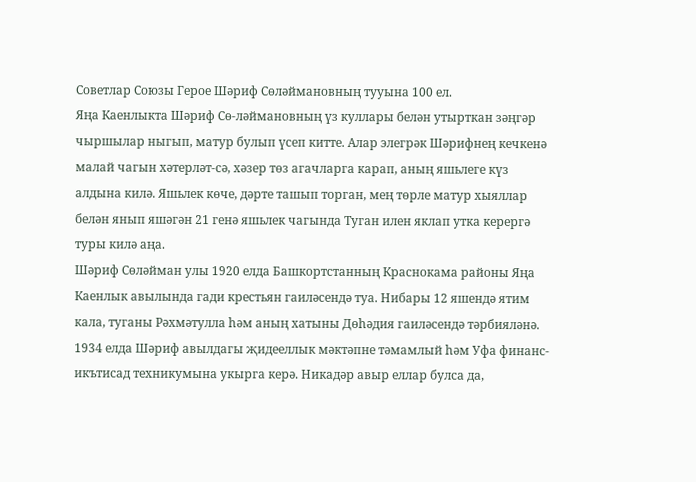Советлар Союзы Герое Шәриф Сөләймановның тууына 100 ел.
Яңа Каенлыкта Шәриф Сө-ләймановның үз куллары белән утырткан зәңгәр чыршылар ныгып, матур булып үсеп китте. Алар элегрәк Шәрифнең кечкенә малай чагын хәтерләт-сә, хәзер төз агачларга карап, аның яшьлеге күз алдына килә. Яшьлек көче, дәрте ташып торган, мең төрле матур хыяллар белән янып яшәгән 21 генә яшьлек чагында Туган илен яклап утка керергә туры килә аңа.
Шәриф Сөләйман улы 1920 елда Башкортстанның Краснокама районы Яңа Каенлык авылында гади крестьян гаиләсендә туа. Нибары 12 яшендә ятим кала, туганы Рәхмәтулла һәм аның хатыны Дөһәдия гаиләсендә тәрбияләнә. 1934 елда Шәриф авылдагы җидееллык мәктәпне тәмамлый һәм Уфа финанс-икътисад техникумына укырга керә. Никадәр авыр еллар булса да,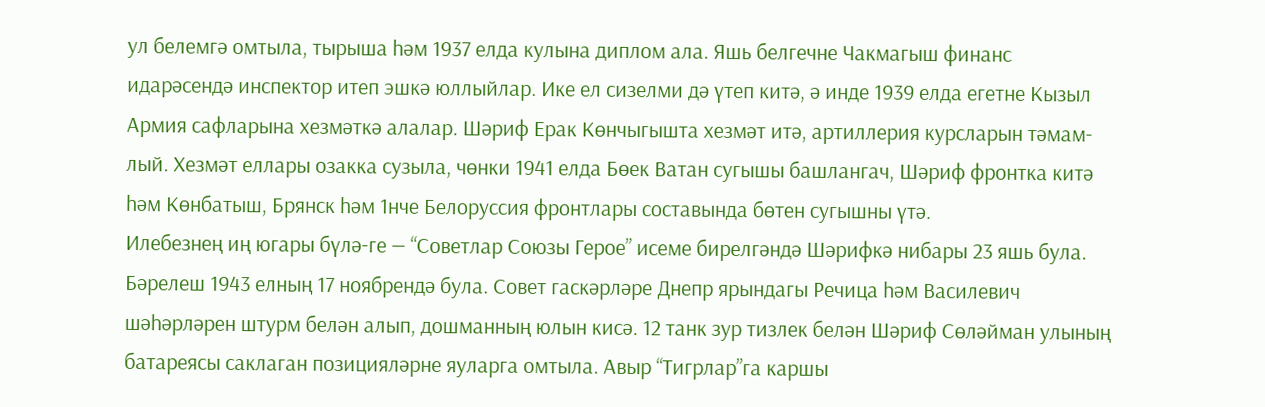ул белемгә омтыла, тырыша һәм 1937 елда кулына диплом ала. Яшь белгечне Чакмагыш финанс идарәсендә инспектор итеп эшкә юллыйлар. Ике ел сизелми дә үтеп китә, ә инде 1939 елда егетне Кызыл Армия сафларына хезмәткә алалар. Шәриф Ерак Көнчыгышта хезмәт итә, артиллерия курсларын тәмам-лый. Хезмәт еллары озакка сузыла, чөнки 1941 елда Бөек Ватан сугышы башлангач, Шәриф фронтка китә һәм Көнбатыш, Брянск һәм 1нче Белоруссия фронтлары составында бөтен сугышны үтә.
Илебезнең иң югары бүлә-ге — “Советлар Союзы Герое” исеме бирелгәндә Шәрифкә нибары 23 яшь була.
Бәрелеш 1943 елның 17 ноябрендә була. Совет гаскәрләре Днепр ярындагы Речица һәм Василевич шәһәрләрен штурм белән алып, дошманның юлын кисә. 12 танк зур тизлек белән Шәриф Сөләйман улының батареясы саклаган позицияләрне яуларга омтыла. Авыр “Тигрлар”га каршы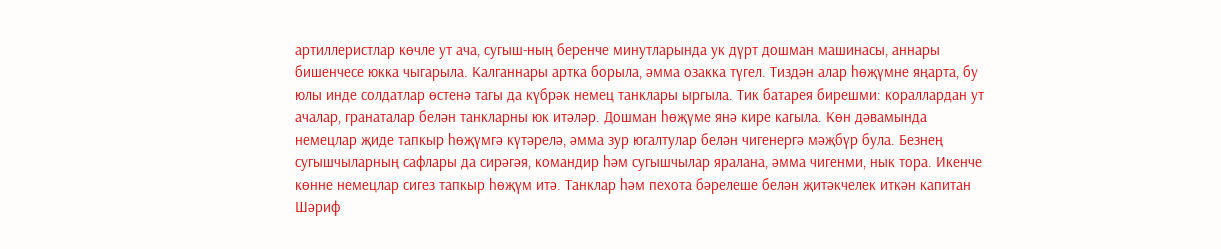артиллеристлар көчле ут ача, сугыш-ның беренче минутларында ук дүрт дошман машинасы, аннары бишенчесе юкка чыгарыла. Калганнары артка борыла, әмма озакка түгел. Тиздән алар һөҗүмне яңарта, бу юлы инде солдатлар өстенә тагы да күбрәк немец танклары ыргыла. Тик батарея бирешми: кораллардан ут ачалар, гранаталар белән танкларны юк итәләр. Дошман һөҗүме янә кире кагыла. Көн дәвамында немецлар җиде тапкыр һөҗүмгә күтәрелә, әмма зур югалтулар белән чигенергә мәҗбүр була. Безнең сугышчыларның сафлары да сирәгәя, командир һәм сугышчылар яралана, әмма чигенми, нык тора. Икенче көнне немецлар сигез тапкыр һөҗүм итә. Танклар һәм пехота бәрелеше белән җитәкчелек иткән капитан Шәриф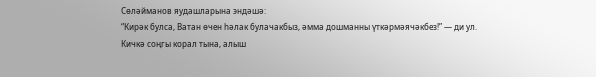Сөләйманов яудашларына эндәшә:
“Кирәк булса, Ватан өчен һәлак булачакбыз, әмма дошманны үткәрмәячәкбез!” — ди ул.
Кичкә соңгы корал тына, алыш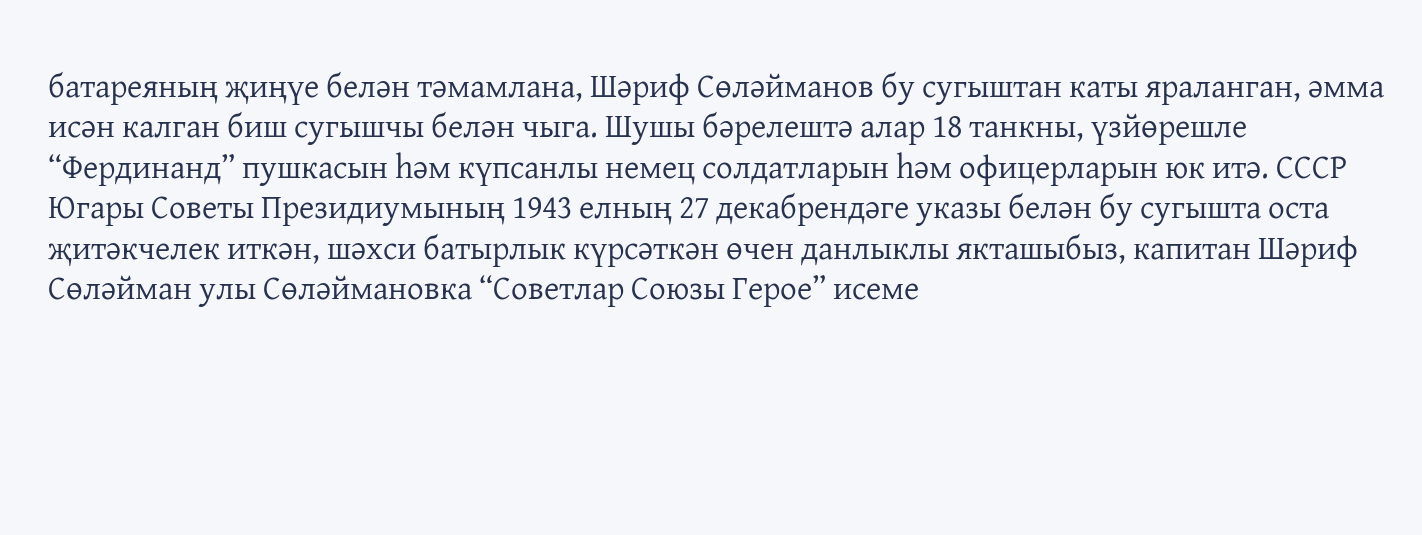батареяның җиңүе белән тәмамлана, Шәриф Сөләйманов бу сугыштан каты яраланган, әмма исән калган биш сугышчы белән чыга. Шушы бәрелештә алар 18 танкны, үзйөрешле “Фердинанд” пушкасын һәм күпсанлы немец солдатларын һәм офицерларын юк итә. СССР Югары Советы Президиумының 1943 елның 27 декабрендәге указы белән бу сугышта оста җитәкчелек иткән, шәхси батырлык күрсәткән өчен данлыклы якташыбыз, капитан Шәриф Сөләйман улы Сөләймановка “Советлар Союзы Герое” исеме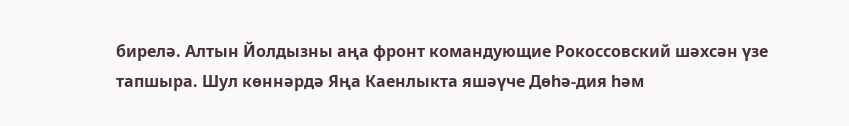бирелә. Алтын Йолдызны аңа фронт командующие Рокоссовский шәхсән үзе тапшыра. Шул көннәрдә Яңа Каенлыкта яшәүче Дөһә-дия һәм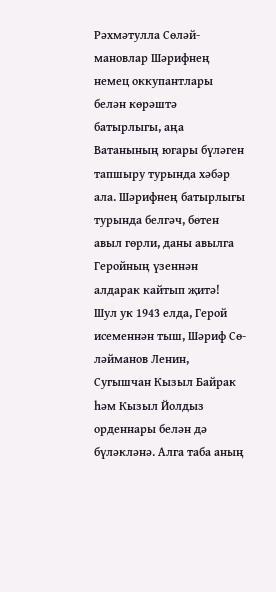Рәхмәтулла Сөләй-мановлар Шәрифнең немец оккупантлары белән көрәштә батырлыгы, аңа Ватанының югары бүләген тапшыру турында хәбәр ала. Шәрифнең батырлыгы турында белгәч, бөтен авыл гөрли, даны авылга Геройның үзеннән алдарак кайтып җитә!
Шул ук 1943 елда, Герой исеменнән тыш, Шәриф Сө-ләйманов Ленин, Сугышчан Кызыл Байрак һәм Кызыл Йолдыз орденнары белән дә бүләкләнә. Алга таба аның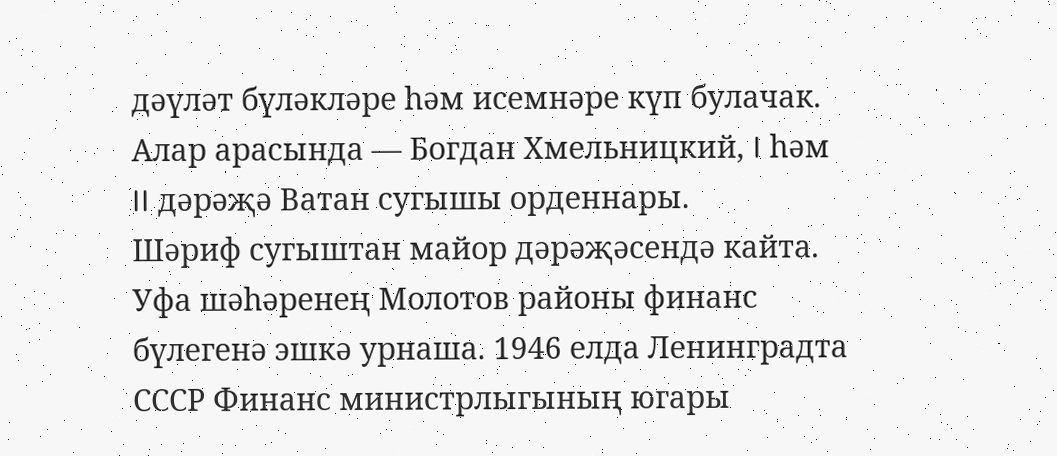дәүләт бүләкләре һәм исемнәре күп булачак. Алар арасында — Богдан Хмельницкий, I һәм II дәрәҗә Ватан сугышы орденнары.
Шәриф сугыштан майор дәрәҗәсендә кайта. Уфа шәһәренең Молотов районы финанс бүлегенә эшкә урнаша. 1946 елда Ленинградта СССР Финанс министрлыгының югары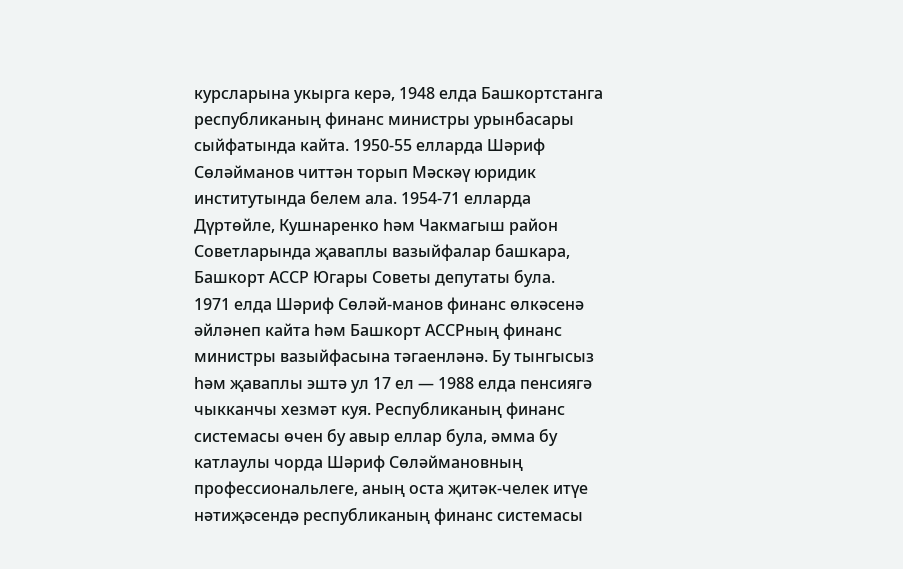курсларына укырга керә, 1948 елда Башкортстанга республиканың финанс министры урынбасары сыйфатында кайта. 1950-55 елларда Шәриф Сөләйманов читтән торып Мәскәү юридик институтында белем ала. 1954-71 елларда Дүртөйле, Кушнаренко һәм Чакмагыш район Советларында җаваплы вазыйфалар башкара, Башкорт АССР Югары Советы депутаты була.
1971 елда Шәриф Сөләй-манов финанс өлкәсенә әйләнеп кайта һәм Башкорт АССРның финанс министры вазыйфасына тәгаенләнә. Бу тынгысыз һәм җаваплы эштә ул 17 ел — 1988 елда пенсиягә чыкканчы хезмәт куя. Республиканың финанс системасы өчен бу авыр еллар була, әмма бу катлаулы чорда Шәриф Сөләймановның профессиональлеге, аның оста җитәк-челек итүе нәтиҗәсендә республиканың финанс системасы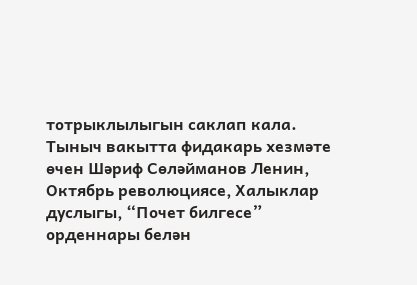тотрыклылыгын саклап кала.
Тыныч вакытта фидакарь хезмәте өчен Шәриф Сөләйманов Ленин, Октябрь революциясе, Халыклар дуслыгы, “Почет билгесе” орденнары белән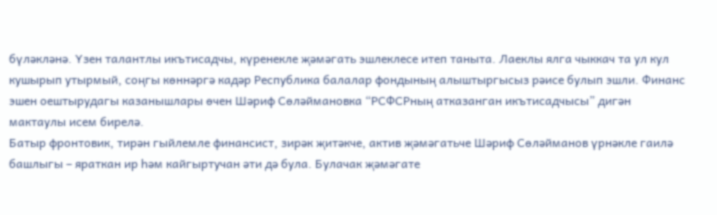бүләкләнә. Үзен талантлы икътисадчы, күренекле җәмәгать эшлеклесе итеп таныта. Лаеклы ялга чыккач та ул кул кушырып утырмый, соңгы көннәргә кадәр Республика балалар фондының алыштыргысыз рәисе булып эшли. Финанс эшен оештырудагы казанышлары өчен Шәриф Сөләймановка “РСФСРның атказанган икътисадчысы” дигән мактаулы исем бирелә.
Батыр фронтовик, тирән гыйлемле финансист, зирәк җитәкче, актив җәмәгатьче Шәриф Сөләйманов үрнәкле гаилә башлыгы – яраткан ир һәм кайгыртучан әти дә була. Булачак җәмәгате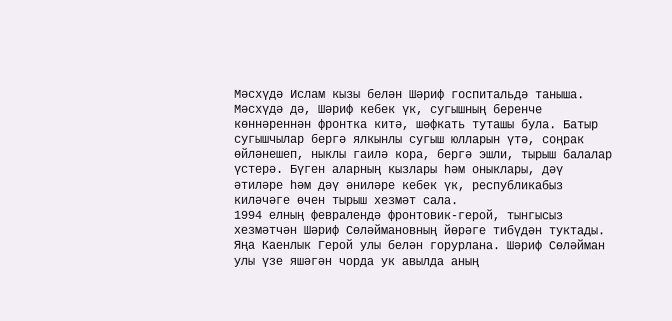Мәсхүдә Ислам кызы белән Шәриф госпитальдә таныша. Мәсхүдә дә, Шәриф кебек үк, сугышның беренче көннәреннән фронтка китә, шәфкать туташы була. Батыр сугышчылар бергә ялкынлы сугыш юлларын үтә, соңрак өйләнешеп, ныклы гаилә кора, бергә эшли, тырыш балалар үстерә. Бүген аларның кызлары һәм оныклары, дәү әтиләре һәм дәү әниләре кебек үк, республикабыз киләчәге өчен тырыш хезмәт сала.
1994 елның февралендә фронтовик-герой, тынгысыз хезмәтчән Шәриф Сөләймановның йөрәге тибүдән туктады.
Яңа Каенлык Герой улы белән горурлана. Шәриф Сөләйман улы үзе яшәгән чорда ук авылда аның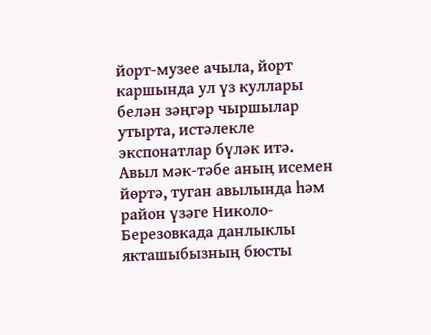йорт-музее ачыла, йорт каршында ул үз куллары белән зәңгәр чыршылар утырта, истәлекле экспонатлар бүләк итә. Авыл мәк-тәбе аның исемен йөртә, туган авылында һәм район үзәге Николо-Березовкада данлыклы якташыбызның бюсты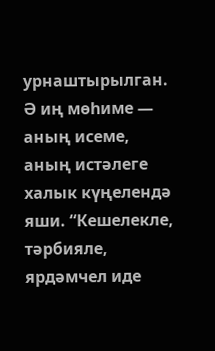урнаштырылган. Ә иң мөһиме — аның исеме, аның истәлеге халык күңелендә яши. “Кешелекле, тәрбияле, ярдәмчел иде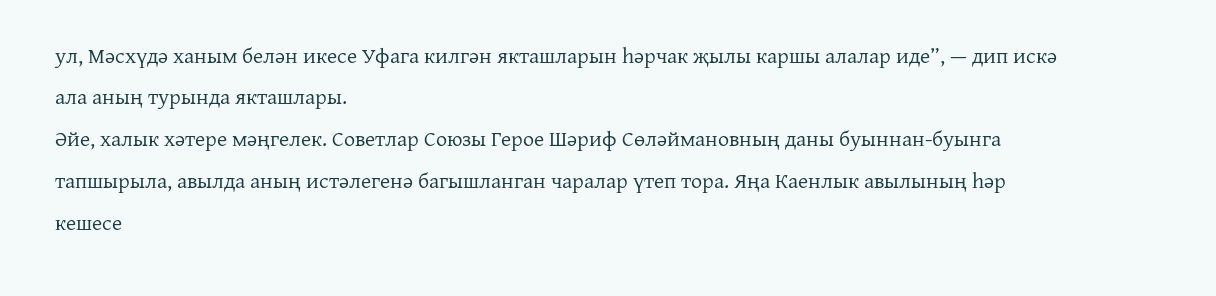ул, Мәсхүдә ханым белән икесе Уфага килгән якташларын һәрчак җылы каршы алалар иде”, — дип искә ала аның турында якташлары.
Әйе, халык хәтере мәңгелек. Советлар Союзы Герое Шәриф Сөләймановның даны буыннан-буынга тапшырыла, авылда аның истәлегенә багышланган чаралар үтеп тора. Яңа Каенлык авылының һәр кешесе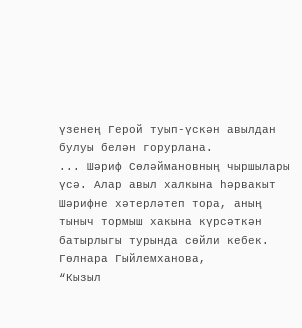үзенең Герой туып-үскән авылдан булуы белән горурлана.
... Шәриф Сөләймановның чыршылары үсә. Алар авыл халкына һәрвакыт Шәрифне хәтерләтеп тора, аның тыныч тормыш хакына күрсәткән батырлыгы турында сөйли кебек.
Гөлнара Гыйлемханова,
“Кызыл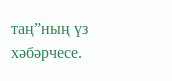таң”ның үз хәбәрчесе.